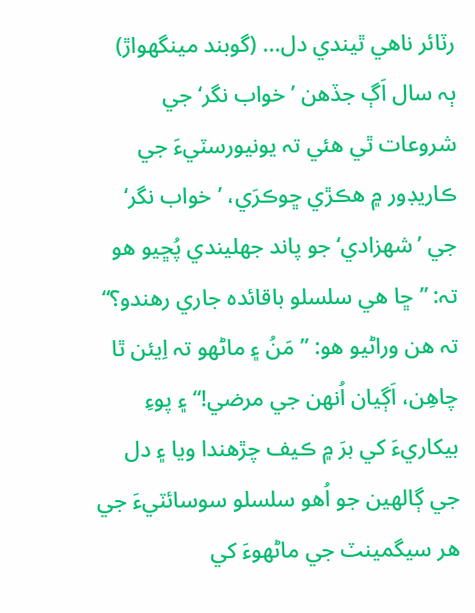رٽائر ناهي ٿيندي دل... (گوبند مينگهواڙ)
ٻہ سال اَڳ جڏهن ’خواب نگر‘ جي شروعات ٿي هئي تہ يونيورسٽيءَ جي ڪاريڊور ۾ هڪڙي ڇوڪرَي، ’خواب نگر‘ جي ’شھزادي‘ جو پاند جهليندي پُڇيو هو تہ: ”ڇا هي سلسلو باقائدہ جاري رهندو؟“ تہ هن وراڻيو هو: ”مَنُ ۽ ماڻھو تہ اِيئن ٿا چاهِن، اَڳيان اُنھن جي مرضي!“ ۽ پوءِ بيکاريءَ کي برَ ۾ ڪيف چڙهندا ويا ۽ دل جي ڳالھين جو اُهو سلسلو سوسائٽيءَ جي هر سيگمينٽ جي ماڻھوءَ کي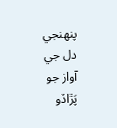پنھنجي دل جي آواز جو پَڙاڏو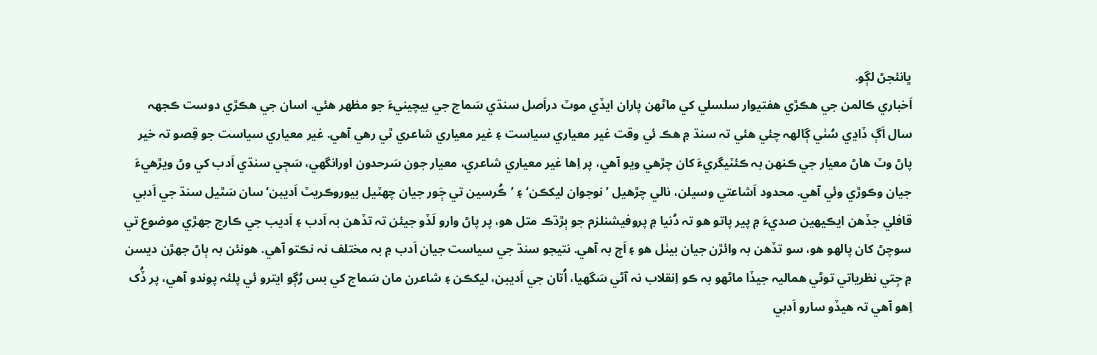ڀانئجڻ لڳو.
اَخباري ڪالمن جي هڪڙي هفتيوار سلسلي کي ماڻھن پاران ايڏي موٽ دراَصل سنڌي سَماج جي بيچينيءَ جو مظھر هئي. اسان جي هڪڙي دوست ڪجهہ سال اَڳ ڏاڍي سُٺي ڳالھہ چئي هئي تہ سنڌ ۾ هڪ ئي وقت غير معياري سياست ۽ غير معياري شاعري ٿي رهي آهي. غير معياري سياست جو قِصو تہ خير پاڻ وٽ هاڻ معيار جي ڪنھن بہ ڪئٽيگريءَ کان چڙهي ويو آهي، پر اِها غير معياري شاعري، معيار جون سَرحدون اورانگهي، سَڄي سنڌي اَدب کي وڻ ويڙهيءَ جيان وڪوڙي وئي آهي. محدود اَشاعتي وسيلن، نالي چڙهيل ’نوجوان ليکڪن‘ ۽ ’ڪُرسين تي ڄَور جيان چھٽيل بيوروڪريٽ اَديبن‘ سان سَٿيل سنڌ جي اَدبي قافلي جڏهن ايڪيھين صديءَ ۾ پير پاتو هو تہ دُنيا ۾ پروفيشنلزم جو ٻڙڌڪ متل هو، پر پاڻ وارو لَڏو جيئن تہ تڏهن بہ اَدب ۽ اَديب جي ڪارج جھڙي موضوع تي سوچڻ کان پالھو هو، سو تڏهن بہ وائڙن جيان بيٺل هو ۽ اَڄ بہ آهي. نتيجو سنڌ جي سياست جيان اَدب ۾ بہ مختلف نہ نڪتو آهي. هونئن بہ ٻاڻ جھڙن ديسن ۾ جِتي نظرياتي توڻي هماليہ جيڏا ماڻھو بہ ڪو اِنقلاب نہ آڻي سَگهيا، اُتان جي اَديبن، ليکڪن ۽ شاعرن مان سَماج کي بس رُڳو ايترو ئي پلئہ پوندو آهي، پر ڏُک اِهو آهي تہ هيڏو سارو اَدبي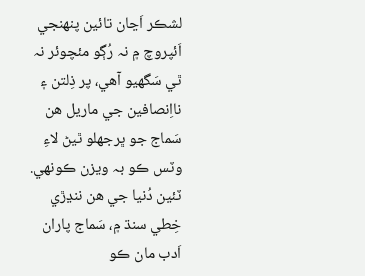لشڪر اَڃان تائين پنھنجي اَئپروچ ۾ نہ رُڳو مئچوئر نہ ٿي سَگهيو آهي، پر ذِلتن ۽ نااِنصافين جي ماريل هن سَماج جو ڀرجهلو ٿيڻ لاءِ وٽس ڪو بہ ويزن ڪونھي.
ٽئين دُنيا جي هن ننڍڙي خِطي سنڌ ۾، سَماج پاران اَدب مان ڪو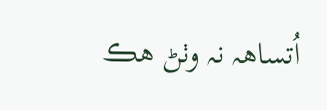اُتساھہ نہ وٺڻ هڪ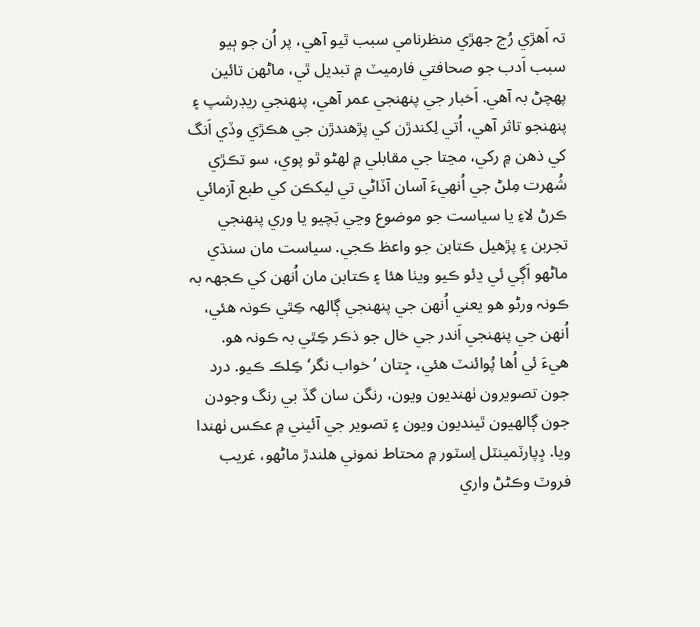تہ اَهڙي رُڃ جھڙي منظرنامي سبب ٿيو آهي، پر اُن جو ٻيو سبب اَدب جو صحافتي فارميٽ ۾ تبديل ٿي، ماڻھن تائين پھچڻ بہ آهي. اَخبار جي پنھنجي عمر آهي، پنھنجي ريڊرشپ ۽ پنھنجو تاثر آهي، اُتي لِکندڙن کي پڙهندڙن جي هڪڙي وڏي اَنگ کي ذهن ۾ رکي، مڃتا جي مقابلي ۾ لھڻو ٿو پوي، سو تڪڙي شُھرت مِلڻ جي اُنھيءَ آسان آڏاڻي تي ليکڪن کي طبع آزمائي ڪرڻ لاءِ يا سياست جو موضوع وڃي بَچيو يا وري پنھنجي تجربن ۽ پڙهيل ڪتابن جو واعظ ڪجي. سياست مان سنڌي ماڻھو اَڳي ئي ڍئو ڪيو ويٺا هئا ۽ ڪتابن مان اُنھن کي ڪجهہ بہ ڪونہ ورڻو هو يعني اُنھن جي پنھنجي ڳالھہ ڪِٿي ڪونہ هئي، اُنھن جي پنھنجي اَندر جي خال جو ذڪر ڪِٿي بہ ڪونہ هو.
هيءَ ئي اُها پُوائنٽ هئي، جِتان ’خواب نگر‘ ڪِلڪ ڪيو. درد جون تصويرون ٺھنديون ويون، رنگن سان گڏ بي رنگ وجودن جون ڳالھيون ٿينديون ويون ۽ تصوير جي آئيني ۾ عڪس ٺھندا ويا. ڊِپارٽمينٽل اِسٽور ۾ محتاط نموني هلندڙ ماڻھو، غريب فروٽ وڪڻڻ واري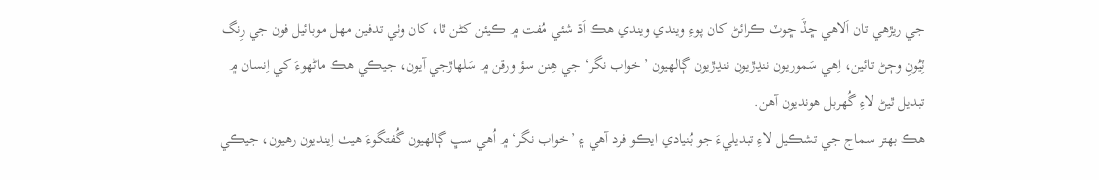جي ريڙهي تان اَلاهي ڇڏَ ڇوٽ ڪرائڻ کان پوءِ ويندي ويندي هڪ اَڌ شئي مُفت ۾ ڪيئن کڻن ٿا، کان وٺي تدفين مھل موبائيل فون جي رِنگ ٽِيُونِ وڄڻ تائين، اِهي سَموريون ننڍڙيون ننڍڙيون ڳالھيون ’خواب نگر‘ جي هِنن سؤ ورقن ۾ سَلھاڙجي آيون، جيڪي هڪ ماڻھوءَ کي اِنسان ۾ تبديل ٿيڻ لاءِ گُهربل هونديون آهن.
هڪ بھتر سماج جي تشڪيل لاءِ تبديليءَ جو بُنيادي ايڪو فرد آهي ۽ ’خواب نگر‘ ۾ اُهي سڀ ڳالھيون گُفتگوءَ هيٺ اِينديون رهيون، جيڪي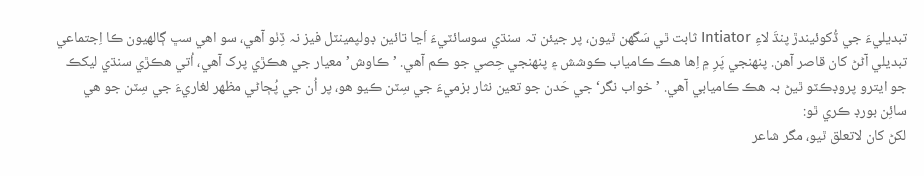تبديليءَ جي ڏُکوئيندڙ پنڌَ لاءِ Intiator ثابت ٿي سَگهن ٿيون، پر جيئن تہ سنڌي سوسائٽيءَ اَڃا تائين ڊولپمينٽل فيز نہ ڏِٺو آهي، سو اهي سڀ ڳالھيون ڪا اِجتماعي تبديلي آڻڻ کان قاصر آهن. پنھنجي پَرِ ۾ اِها هڪ ڪامياب ڪوشش ۽ پنھنجي حِصي جو ڪم آهي. ’ڪاوش’ معيار جي هڪڙي پرک آهي، اُتي هڪڙي سنڌي ليکڪ جو ايترو پروڊڪٽو ٿيڻ بہ هڪ ڪاميابي آهي. ’خواب نگر‘ جي حَدن جو تعين نثار بزميءَ جي سِٽن ڪيو هو، پر اُن جي پُڄاڻي مظھر لغاريءَ جي سِٽن جو هي سائِن بورڊ ڪري ٿو:
لکڻ کان لاتعلق ٿيو، مگر شاعر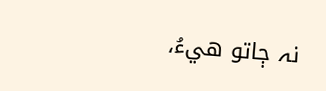نہ ڄاتو هيءُ،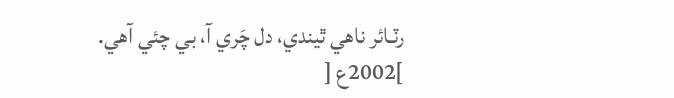رٽـائر ناهي ٿيندي، دل چَري آ، بي چئي آهي.
]2002ع [